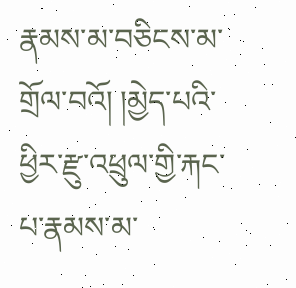རྣམས་མ་བཅིངས་མ་གྲོལ་བའོ། །མྱེད་པའི་ཕྱིར་རྫུ་འཕྲུལ་གྱི་རྐང་པ་རྣམས་མ་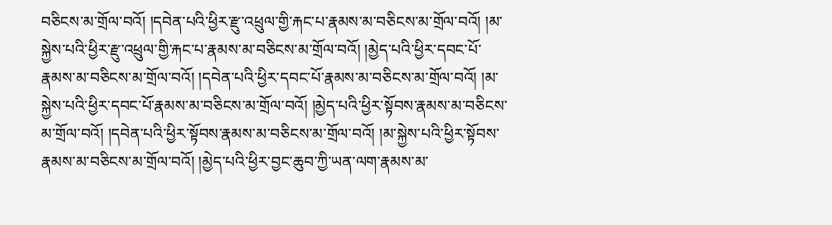བཅིངས་མ་གྲོལ་བའོ། །དབེན་པའི་ཕྱིར་རྫུ་འཕྲུལ་གྱི་རྐང་པ་རྣམས་མ་བཅིངས་མ་གྲོལ་བའོ། །མ་སྐྱེས་པའི་ཕྱིར་རྫུ་འཕྲུལ་གྱི་རྐང་པ་རྣམས་མ་བཅིངས་མ་གྲོལ་བའོ། །མྱེད་པའི་ཕྱིར་དབང་པོ་རྣམས་མ་བཅིངས་མ་གྲོལ་བའོ། །དབེན་པའི་ཕྱིར་དབང་པོ་རྣམས་མ་བཅིངས་མ་གྲོལ་བའོ། །མ་སྐྱེས་པའི་ཕྱིར་དབང་པོ་རྣམས་མ་བཅིངས་མ་གྲོལ་བའོ། །མྱེད་པའི་ཕྱིར་སྟོབས་རྣམས་མ་བཅིངས་མ་གྲོལ་བའོ། །དབེན་པའི་ཕྱིར་སྟོབས་རྣམས་མ་བཅིངས་མ་གྲོལ་བའོ། །མ་སྐྱེས་པའི་ཕྱིར་སྟོབས་རྣམས་མ་བཅིངས་མ་གྲོལ་བའོ། །མྱེད་པའི་ཕྱིར་བྱང་ཆུབ་ཀྱི་ཡན་ལག་རྣམས་མ་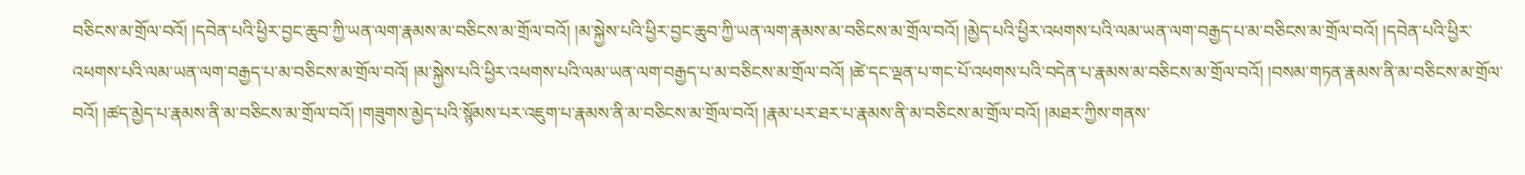བཅིངས་མ་གྲོལ་བའོ། །དབེན་པའི་ཕྱིར་བྱང་ཆུབ་ཀྱི་ཡན་ལག་རྣམས་མ་བཅིངས་མ་གྲོལ་བའོ། །མ་སྐྱེས་པའི་ཕྱིར་བྱང་ཆུབ་ཀྱི་ཡན་ལག་རྣམས་མ་བཅིངས་མ་གྲོལ་བའོ། །མྱེད་པའི་ཕྱིར་འཕགས་པའི་ལམ་ཡན་ལག་བརྒྱད་པ་མ་བཅིངས་མ་གྲོལ་བའོ། །དབེན་པའི་ཕྱིར་འཕགས་པའི་ལམ་ཡན་ལག་བརྒྱད་པ་མ་བཅིངས་མ་གྲོལ་བའོ། །མ་སྐྱེས་པའི་ཕྱིར་འཕགས་པའི་ལམ་ཡན་ལག་བརྒྱད་པ་མ་བཅིངས་མ་གྲོལ་བའོ། །ཚེ་དང་ལྡན་པ་གང་པོ་འཕགས་པའི་བདེན་པ་རྣམས་མ་བཅིངས་མ་གྲོལ་བའོ། །བསམ་གཏན་རྣམས་ནི་མ་བཅིངས་མ་གྲོལ་བའོ། །ཚད་མྱེད་པ་རྣམས་ནི་མ་བཅིངས་མ་གྲོལ་བའོ། །གཟུགས་མྱེད་པའི་སྙོམས་པར་འཇུག་པ་རྣམས་ནི་མ་བཅིངས་མ་གྲོལ་བའོ། །རྣམ་པར་ཐར་པ་རྣམས་ནི་མ་བཅིངས་མ་གྲོལ་བའོ། །མཐར་ཀྱིས་གནས་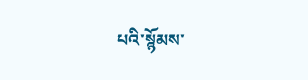པའི་སྙོམས་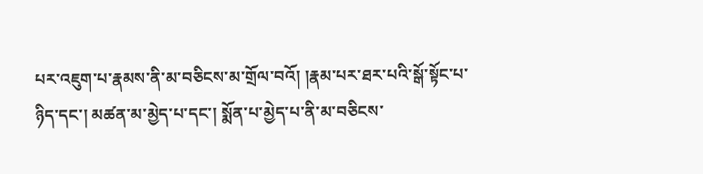པར་འཇུག་པ་རྣམས་ནི་མ་བཅིངས་མ་གྲོལ་བའོ། །རྣམ་པར་ཐར་པའི་སྒོ་སྟོང་པ་ཉིད་དང་། མཚན་མ་མྱེད་པ་དང་། སྨོན་པ་མྱེད་པ་ནི་མ་བཅིངས་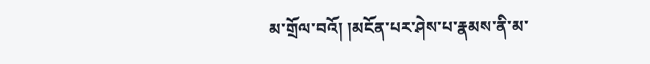མ་གྲོལ་བའོ། །མངོན་པར་ཤེས་པ་རྣམས་ནི་མ་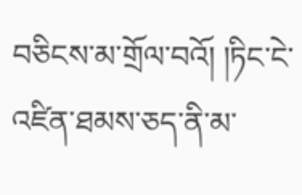བཅིངས་མ་གྲོལ་བའོ། །ཏིང་ངེ་འཛིན་ཐམས་ཅད་ནི་མ་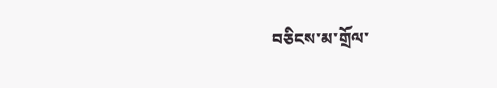བཅིངས་མ་གྲོལ་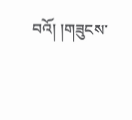བའོ། །གཟུངས་